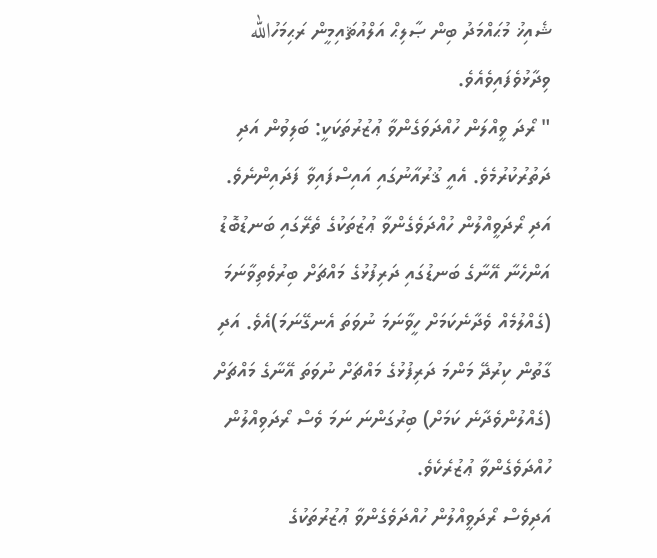ޝެއިޚު މުޙައްމަދު ބިން ޞާލިޙް އަލްއުޘައިމީން ރަޙިމަހުالله ވިދާޅުވެފައިވެއެވެ.
" ރޯދަ ވީއްލަން ހުއްދަވަގެންވާ ޢުޒުރުތަކަކީ: ބަލިވުން އަދި ދަތުރުކުރުމެވެ. އެއީ ޤުރުއާނުގައި އައިސްފައިވާ ފަދައިންނެވެ. އަދި ރޯދަވީއްލުން ހުއްދަވެގެންވާ ޢުޒުތަކުގެ ތެރޭގައި ބަނޑުބޮޑު އަންހެނާ އޭނާގެ ބަނޑުގައި ދަރިފުޅުގެ މައްޗަށް ބިރުވެތިވާނަމަ (ގެއްލުމެއް ވެދާނެކަމަށް ހީވާނަމަ ނުވަތަ އެނގޭނަމަ)އެވެ. އަދި ގާތުން ކިރުދޭ މަންމަ ދަރިފުޅުގެ މައްޗަށް ނުވަތަ އޭނާގެ މައްޗަށް (ގެއްލުންވެދާނެ ކަމަށް) ބިރުގަންނަ ނަމަ ވެސް ރޯދަވިއްލުން ހުއްދަވެގެންވާ ޢުޒުރެކެވެ.
އަދިވެސް ރޯދަވީއްލުން ހުއްދަވެގެންވާ ޢުޒުރުތަކުގެ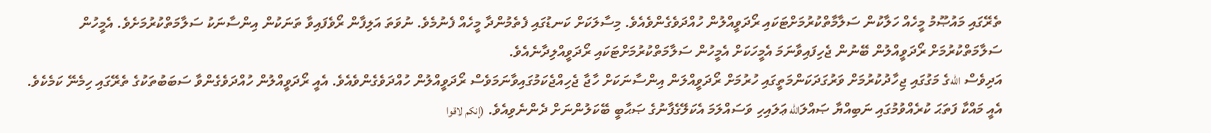ތެރޭގައި މައުޞޫމު މީހެއް ހަލާކުން ސަލާމާތްކުރުމަށްޓަކައި ރޯދަވީއްލުން ހުއްދަވެގެންވެއެވެ. މިސާލަކަށް ކަނޑުގައި ފެތެމުންދާ މީހެއް ފެނުމެވެ. ނުވަތަ އަލިފާން ރޯވެފައިވާ ތަނަކުން އިންސާނަކު ސަލާމަތްކުރުމަށެވެ. އެމީހުން ސަލާމަތްކުރުމަށް ރޯދަވީއްލުން ބޭނުން ޖެހިފައިވާނަމަ އެމީހަކަށް އެމީހުން ސަލާމަތްކުރުމަށްޓަކައި ރޯދަވީއްލިދާނެއެވެ.
އަދިވެސް اللهގެ މަގުގައި ޖިހާދުކުރުމަށް ވަރުގަދަކަންމަތީގައި ހުރުމަށް ރޯދަވީއްލަން އިންސާނަކަށް ހާޖާ ޖެހިއްޖެކަމުގައިވާނަމަވެސް ރޯދަވީއްލުން ހުއްދަވެގެންވެއެވެ. އެއީ ރޯދަވީއްލުން ހުއްދަވެގެންވާ ސަބަބުތަކުގެ ތެރޭގައި ހިމެނޭ ކަމެކެވެ. އެއީ މައްކާ ފަތަޙަ ކުރެއްވުމުގައި ނަބިއްޔާ ޞައްލަالله ޢަލައިހި ވަސައްލަމަ އެކަލޭގެފާނުގެ ޞަޙާބީ ބޭކަލުންނަށް ދެންނެވިއެވެ. (إنكم لاقوا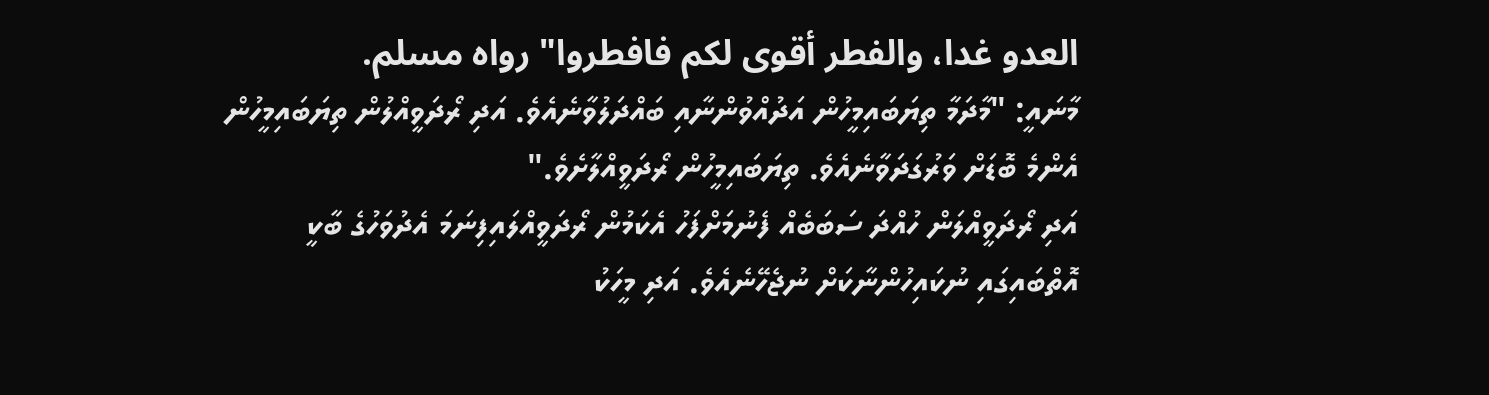العدو غدا، والفطر أقوى لكم فافطروا" رواه مسلم.
މާނައީ: "މާދަމާ ތިޔަބައިމީހުން އަދުއްވުންނާއި ބައްދަލުވާނެއެވެ. އަދި ރޯދަވީއްލުން ތިޔަބައިމީހުން އެންމެ ބޮޑަށް ވަރުގަދަވާނެއެވެ. ތިޔަބައިމީހުން ރޯދަވީއްލާށެވެ."
އަދި ރޯދަވީއްލަން ހުއްދަ ސަބަބެއް ފެނުމަށްފަހު އެކަމުން ރޯދަވީއްލައިފިނަމަ އެދުވަހުގެ ބާކީ އޮތްބައިގައި ނުކައިހުންނާކަށް ނުޖެހޭނެއެވެ. އަދި މީހަކު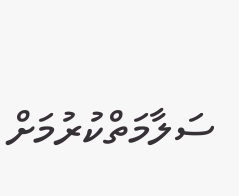ސަލާމަތްކުރުމަށް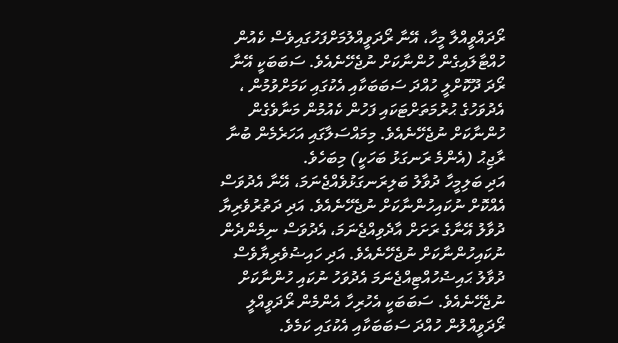ރޯދައްވީއްލާ މީހާ، އޭނާ ރޯދަވީއްލުމަށްފަހުގައިވެސް ކެއުން ހުއްޓާލައިގެން ހުންނާކަށް ނުޖެހޭނެއެވެ. ސަބަބަކީ އޭނާ ރޯދަ ދޫކޮށްލީ ހުއްދަ ސަބަބަކާއި އެކުގައި ކަމަށްވުމުން ، އެދުވަހުގެ ޙުރުމަތަށްޓަކައި ފަހުން ކެއުމުން މަނާވެގެން ހުންނާކަށް ނުޖެހޭނެއެވެ. މިމައްސަލާގައި އަހަރެމެން ބުނާ ރާޖިޙު (އެންމެ ރަނގަޅު ބަހަކީ) މިބަހެވެ.
އަދި ބަލިމީހާ ދުވާލު ބަލިރަނގަޅުވެއްޖެނަމަ، އޭނާ އެދުވަސް އެއްކޮށް ނުކައިހުންނާކަށް ނުޖެހޭނެއެވެ. އަދި ދަތުރުވެރިޔާ ދުވާލު އޭނާގެ ރަށަށް އާދެވިއްޖެނަމަ، އެދުވަސް ނިމެންދެން ނުކައިހުންނާކަށް ނުޖެހޭނެއެވެ. އަދި ހައިޟުވެރިޔާވެސް ދުވާލު ޙައިޟުހުއްޓިއްޖެނަމަ އެދުވަހު ނުކައި ހުންނާކަށް ނުޖެހޭނެއެވެ. ސަބަބަކީ އެހުރިހާ އެންމެން ރޯދަވީއްލީ ރޯދަވީއްލުން ހުއްދަ ސަބަބަކާއި އެކުގައި ކަމެވެ.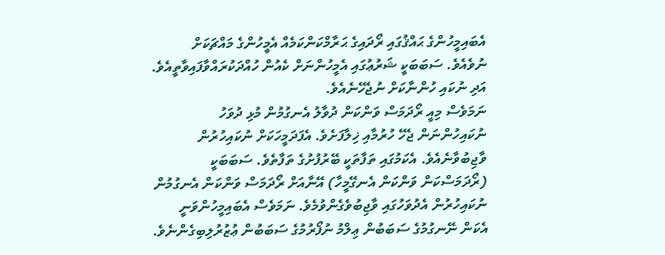އެބައިމީހުންގެ ޙައްޤުގައި ރޯދައިގެ ޙަރާމްކަންކަމެއް އެމީހުންގެ މައްޗަކަށް ނުވެއެވެ. ސަބަބަކީ ޝަރުޢުގައި އެމީހުންނަށް ކެއުން ހުއްދަކުރައްވާފައިވާތީއެވެ. އަދި ނުކައި ހުންނާކަށް ނުޖެހޭނެއެވެ.
ނަމަވެސް މިއީ ރޯދަމަސް ވަންކަން ދުވާލު އެނގުމުން މުޅި ދުވަހު ނުކައިހުންނަން ޖެހޭ ހުރުމާއި ޚިލާފަށެވެ. އެފަދަމީހަކަށް ނުކައިހުރުން ވާޖިބުވާނެއެވެ. އެކަމުގައި ތަފާތަކީ ބޭރުފުށުގެ ތަފާތެވެ. ސަބަބަކީ (ރޯދަމަސްކަން ވަންކަން އެނގޭމީހާ) އޭނާއަށް ރޯދަމަސް ވަންކަން އެނގުމުން ނުކައިހުރުން އެދުވަހުގައި ވާޖިބުވެގެންވުމެވެ. ނަމަވެސް އެބައިމީހުންވަނީ އެކަން ނޭނގުމުގެ ސަބަބުން ޢިލްމު ނުފޯރުމުގެ ސަބަބުން ޢުޒުރުލިބިގެންނެވެ.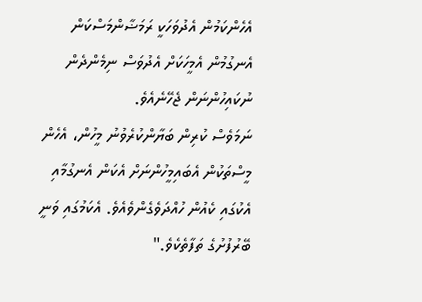އެހެންކަމުން އެދުވަހަކީ ރަމަޟާންމަސްކަން އެނގުމުން އެމީހަކަށް އެދުވަސް ނިމެންދެން ނުކައިހުންނަން ޖެހޭނެއެވެ.
ނަމަވެސް ކުރިން ބަޔާންކުރެވުނު މީހުން، އެހެން މީސްތަކުން އެބައިމީހުންނަށް އެކަން އެނގުމާއި އެކުގައި ކެއުން ހުއްދަވެގެންވެއެވެ. އެކަމުގައި ވަނީ ބޭރުފުށުގެ ތަފާތެކެވެ."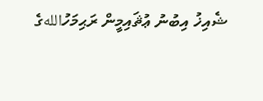ޝެއިޚު އިބުނު ޢުޘައިމީން ރަޙިމަހުاللهގެ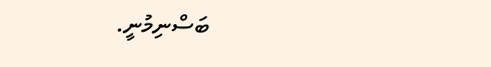ބަސްނިމުނީ.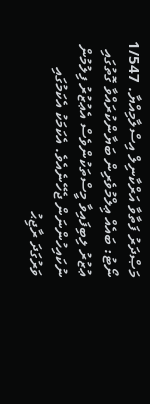މަޞްދަރު ފަތާވާ އަރްކާނިލް އިސްލާމިއްޔާ. 1/547
ނޯޓު: ބައެއް ޢިލްމުވެރިން ބަޔާންކުރައްވާ ގޮތުގައި ޢުޒުރު ލިބިފައިވާ މީސްތަކުންވެސް އެޢުޒުރު ފިލުމުން ނުކައިހުންނަން ޖެހޭނެއެވެ. އެކަމަކު އެކަމުގައި ވަރުގަދަ ރާޖިޙު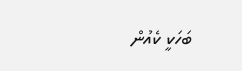ބަހަކީ ކެއުން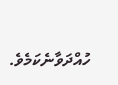ހުއްދަވާނެކަމެވެ.